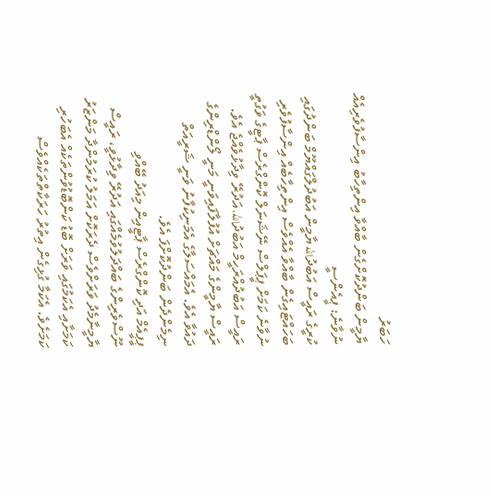ހަބަރު
ޔާމީން ބަންދުކޮށްގެން ބާއްވާ އިންތިހާބު އިންސާފުވެރިއެއް ނުވާނެ: ޕީއެންސީ
ކުރީގެ ރައީސް އަބުދުالله ޔާމީން އަބުދުލްގައްޔޫމް ބަންދުގައި ބަހައްޓައިގެން ބާއްވާ އެއްވެސް އިންތިހާބެއް އިންސާފުވެރި ނުވާނެ ކަމަށް ޕީޕަލްސް ނޭޝަނަލް ކޮންގްރެސް ޕާޓީގެ ވަގުތީ ރައީސް އަބުދުއްރަހީމް އަބުދުالله، އަދުރޭ ވިދާޅުވެއްޖެ އެވެ.
ރައީސް ޔާމީންގެ މައްޗަށް އުފުލާފައިވަނީ މަނީ ލޯންޑްރިންގެ ދައުވާ އެވެ. އެމައްސަލާގެ އެމަނިކުފާނު ވަނީ ޝަރީއަތް ނިމެންދެން ބަންދުކޮށްފަ އެވެ.
ޕީޕީއެމް އަދި ކޮންގްރެސް ޕާޓީއިން މިއަދު ބޭއްވި ނޫސްވެރިންގެ ބައްދަލުވުމެއްގައި އަދުރޭ ވިދާޅުވީ، ރައީސް ޔާމީނާމެދު ވަރަށްވެސް ދެރަކޮށް އަމަލު ކުރަމުންދާ މަންޒަރު ކަމަށާއި އެކަމުގައި ވަރަށް ބޮޑު ކަންބޮޑުވުންތަކެއް އެބަހުރި ކަމަށެވެ. އެކަމާ ގުޅިގެން އިތުރު ހަރަކާތްތަކެއްވެސް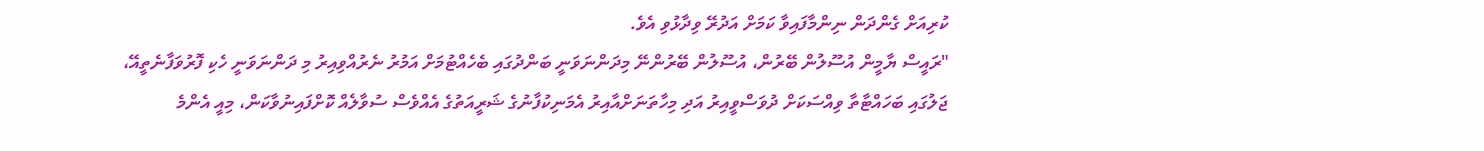ކުރިއަށް ގެންދަން ނިންމާފައިވާ ކަމަށް އަދުރޭ ވިދާޅުވި އެވެ.
"ރައީސް ޔާމީން އުސޫލުން ބޭރުން، އުސޫލުން ބޭރުންނޭ މިދަންނަވަނީ ބަންދުގައި ބެހެއްޓުމަށް އަމުރު ނެރުއްވިއިރު މި ދަންނަވަނީ ހެކި ފޮރުވަފާނެތީއޭ، ޖަލުގައި ބަހައްޓާތާ ވިއްސަކަށް ދުވަސްވީއިރު އަދި މިހާތަނަށްއާއިރު އެމަނިކުފާނުގެ ޝަރީއަތުގެ އެއްވެސް ސުވާލެއް ކޮށްފައިނުވާކަން، މިއީ އެންމެ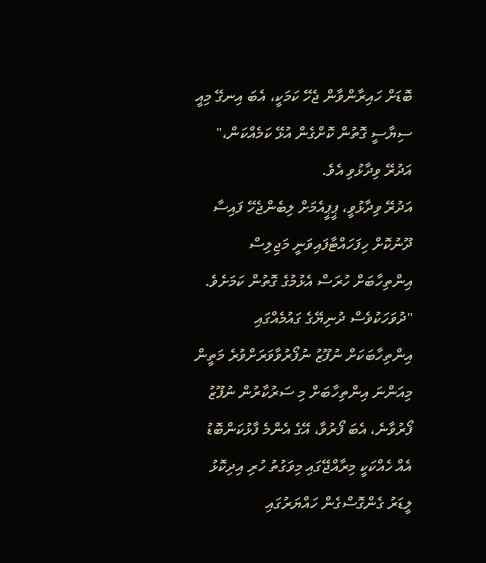ބޮޑަށް ހައިރާންވާން ޖެހޭ ކަމަކީ، އެބަ އިނގޭ މިއީ ސިޔާސީ ގޮތުން ކޮށްގެން އުޅޭ ކަމެއްކަން،" އަދުރޭ ވިދާޅުވި އެވެ.
އަދުރޭ ވިދާޅުވީ، ޕީޕީއެމަށް ލިބެންޖެހޭ ފައިސާ ދޫނުކޮށް ހިފަހައްޓާފައިވަނީ މަޖިލިސް އިންތިހާބަށް ހުރަސް އެޅުމުގެ ގޮތުން ކަމަށެވެ.
"ދުވަހަކުވެސް ދުނިޔޭގެ ގައުމެއްގައި އިންތިހާބަކަށް ނުފޫޒު ނުފޯރުވާވަރަށްވުރެ މަތީން މިއަންނަ އިންތިހާބަށް މި ސަރުކާރުން ނުފޫޒު ފޯރުވާނެ، އެބަ ފޯރުވާ، އޭގެ އެންމެ ފާޅުކަންބޮޑު އެއް ހެއްކަކީ މިރާއްޖޭގައި މިވަގުތު ހުރި އިދިކޮޅު ލީޑަރު ގެންގޮސްގެން ހައްޔަރުގައި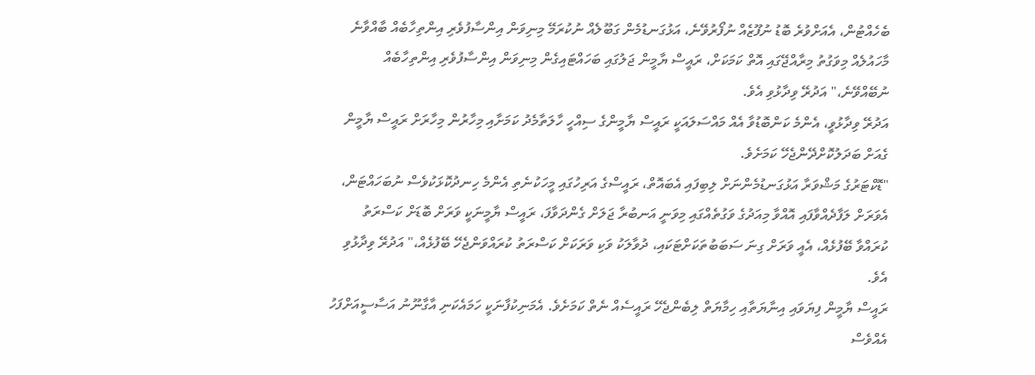ބެހެއްޓުން، އެއަށްވުރެ ބޮޑު ނުފޫޒެއް ނުފޯރުވޭނެ، އަޅުގަނޑުމެން ގަބޫލެއް ނުކުރަމޭ މިނިވަން އިންސާފުވެރި އިންތިހާބެއް ބާއްވާނެ މާހައުލެއް މިވަގުތު މިރާއްޖޭގައި އޮތް ކަމަކަށް، ރައީސް ޔާމީން ޖަލުގައި ބަހައްޓައިގެން މިނިވަން އިންސާފުވެރި އިންތިހާބެއް ނުބޭއްވޭނެ،" އަދުރޭ ވިދާޅުވި އެވެ.
އަދުރޭ ވިދާޅުވީ، އެންމެ ކަންބޮޑުވާ އެއް މައްސަލައަކީ ރައީސް ޔާމީންގެ ސިއްހީ ހާލަތާމެދު ކަމަށާއި މިހާރުން މިހާރަށް ރައީސް ޔާމީން ގެއަށް ބަދަލުކޮށްދޭންޖެހޭ ކަމަށެވެ.
"ޑޮކްޓަރުގެ މަޝްވަރާ އަޅުގަނޑުމެންނަށް ލިބިފައި އެބައޮތް، ރައީސްގެ އަރިހުގައި މީހަކުނެތި އެންމެ ހިނދުކޮޅަކުވެސް ނުބަހައްޓަން، އެވަރަށް ލަފާދެއްވާފައި އޮއްވާ މިއަދުގެ ވަގުތެއްގައި މިވަނީ އަނބުރާ ޖަލަށް ގެންދަވާފަ، ރައީސް ޔާމީނަކީ ވަރަށް ބޮޑަށް ކަސްރަތު ކުރައްވާ ބޭފުޅެއް، އެއީ ވަރަށް ގިނަ ސަބަބުތަކަށްޓަކައި، ދުވާލަކު ވަކި ވަރަކަށް ކަސްރަތު ކުރައްވަންޖެހޭ ބޭފުޅެއް،" އަދުރޭ ވިދާޅުވި އެވެ.
ރައީސް ޔާމީން ފިޔަވައި އިނާޔަތާއި ހިމާޔަތް ލިބެންޖެހޭ ރައީސެއް ނެތް ކަމަށެވެ. އެމަނިކުފާނަކީ ހަމައެކަނި އާގާނޫނު އަސާސީއަށްފަހު އެއްވެސް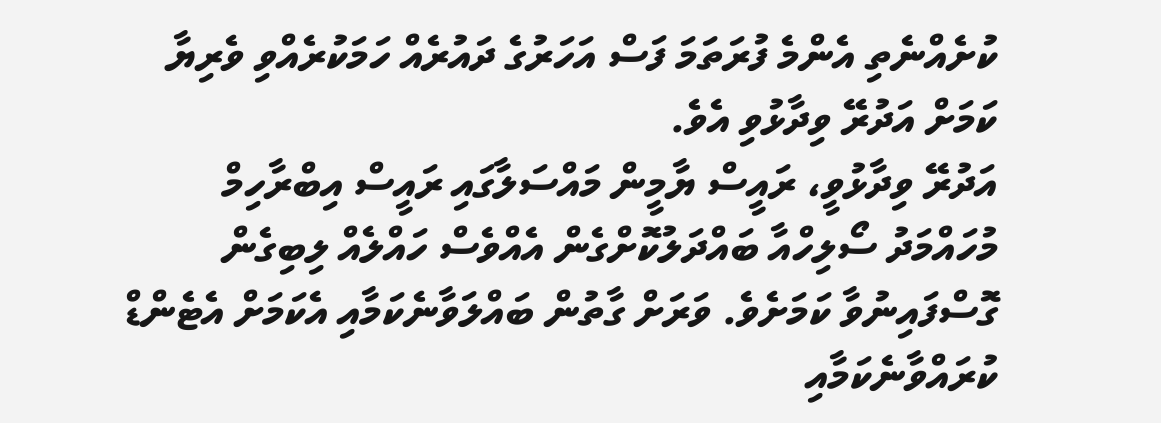ކުށެއްނެތި އެންމެ ފުރަތަމަ ފަސް އަހަރުގެ ދައުރެއް ހަމަކުރެއްވި ވެރިޔާ ކަމަށް އަދުރޭ ވިދާޅުވި އެވެ.
އަދުރޭ ވިދާޅުވީ، ރައީސް ޔާމީން މައްސަލާގައި ރައީސް އިބްރާހިމް މުހައްމަދު ސޯލިހްއާ ބައްދަލުކޮށްގެން އެއްވެސް ހައްލެއް ލިބިގެން ގޮސްފައިނުވާ ކަމަށެވެ. ވަރަށް ގާތުން ބައްލަވާނެކަމާއި އެކަމަށް އެޓެންޑް ކުރައްވާނެކަމާއި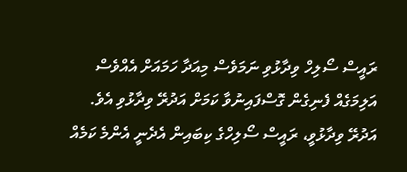ރައީސް ސޯލިހް ވިދާޅުވި ނަމަވެސް މިއަދާ ހަމައަށް އެއްވެސް އަލިމަގެއް ފެނިގެން ގޮސްފައިނުވާ ކަމަށް އަދުރޭ ވިދާޅުވި އެވެ.
އަދުރޭ ވިދާޅުވީ، ރައީސް ސޯލިހްގެ ކިބައިން އެދެނީ އެންމެ ކަމެއް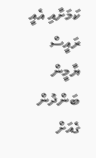ކަމަށާއި އެއީ ރައީސް ޔާމީން ބަންދުން ގެއަށް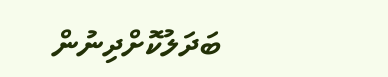ބަދަލުކޮށްދިނުން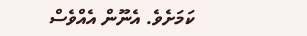ކަމަށެވެ. އެނޫން އެއްވެސް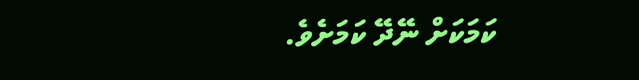ކަމަކަށް ނޭދޭ ކަމަށެވެ.